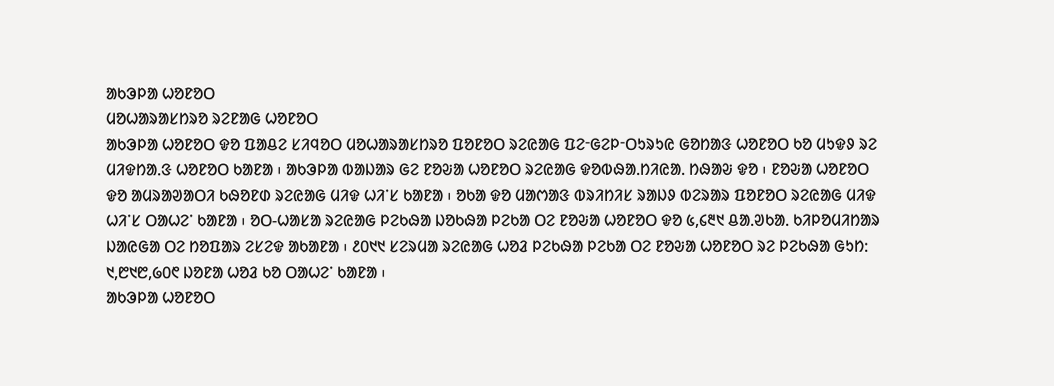ᱟᱠᱳᱞᱟ ᱦᱚᱱᱚᱛ
ᱢᱚᱦᱟᱨᱟᱥᱴᱨᱚ ᱨᱮᱱᱟᱜ ᱦᱚᱱᱚᱛ
ᱟᱠᱳᱞᱟ ᱦᱚᱱᱚᱛ ᱫᱚ ᱯᱟᱪᱮ ᱥᱤᱧᱚᱛ ᱢᱚᱦᱟᱨᱟᱥᱴᱨᱚ ᱯᱚᱱᱚᱛ ᱨᱮᱭᱟᱜ ᱯᱮᱼᱜᱮᱞᱼᱛᱩᱨᱩᱭ ᱜᱚᱴᱟᱝ ᱦᱚᱱᱚᱛ ᱠᱚ ᱢᱩᱫᱽ ᱨᱮ ᱢᱤᱫᱴᱟᱹᱝ ᱦᱚᱱᱚᱛ ᱠᱟᱱᱟ ᱾ ᱟᱠᱳᱞᱟ ᱵᱟᱡᱟᱨ ᱜᱮ ᱱᱚᱶᱟ ᱦᱚᱱᱚᱛ ᱨᱮᱭᱟᱜ ᱫᱚᱵᱷᱟᱹᱴᱤᱭᱟᱹ ᱴᱷᱟᱶ ᱫᱚ ᱾ ᱱᱚᱶᱟ ᱦᱚᱱᱚᱛ ᱫᱚ ᱟᱢᱨᱟᱣᱟᱛᱤ ᱠᱷᱚᱱᱰ ᱨᱮᱭᱟᱜ ᱢᱤᱫ ᱦᱤᱸᱥ ᱠᱟᱱᱟ ᱾ ᱚᱠᱟ ᱫᱚ ᱢᱟᱬᱟᱝ ᱵᱨᱤᱴᱤᱥ ᱨᱟᱡᱽ ᱵᱮᱨᱟᱨ ᱯᱚᱱᱚᱛ ᱨᱮᱭᱟᱜ ᱢᱤᱫ ᱦᱤᱸᱥ ᱛᱟᱦᱮᱸ ᱠᱟᱱᱟ ᱾ ᱚᱛ-ᱦᱟᱥᱟ ᱨᱮᱭᱟᱜ ᱞᱮᱠᱷᱟ ᱡᱚᱠᱷᱟ ᱞᱮᱠᱟ ᱛᱮ ᱱᱚᱶᱟ ᱦᱚᱱᱚᱛ ᱫᱚ ᱕,᱔᱓᱑ ᱪᱟᱹᱣᱠᱟᱹ ᱠᱤᱞᱚᱢᱤᱴᱟᱨ ᱡᱟᱭᱜᱟ ᱛᱮ ᱴᱚᱯᱟᱨ ᱮᱥᱮᱫ ᱟᱠᱟᱱᱟ ᱾ ᱒᱐᱑᱑ ᱥᱮᱨᱢᱟ ᱨᱮᱭᱟᱜ ᱦᱚᱲ ᱞᱮᱠᱷᱟ ᱞᱮᱠᱟ ᱛᱮ ᱱᱚᱶᱟ ᱦᱚᱱᱚᱛ ᱨᱮ ᱞᱮᱠᱷᱟ ᱜᱩᱴᱺ ᱑,᱘᱑᱘,᱙᱐᱖ ᱡᱚᱱᱟ ᱦᱚᱲ ᱠᱚ ᱛᱟᱦᱮᱸ ᱠᱟᱱᱟ ᱾
ᱟᱠᱳᱞᱟ ᱦᱚᱱᱚᱛ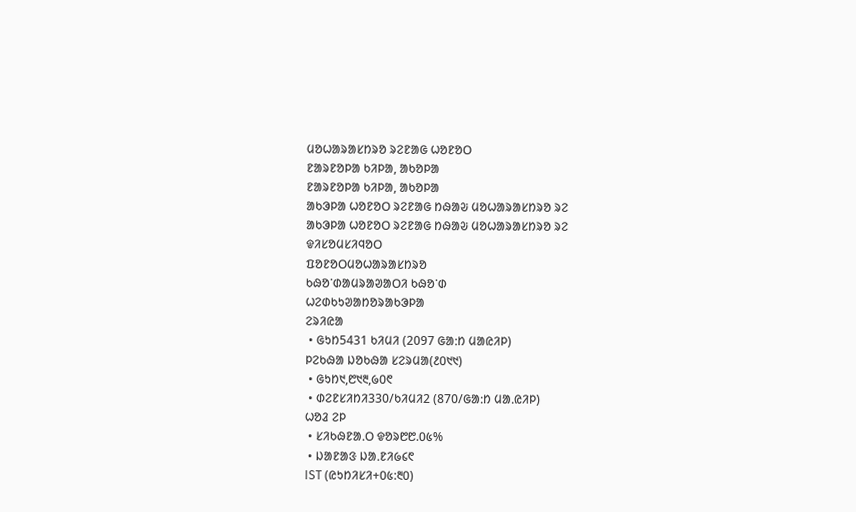ᱢᱚᱦᱟᱨᱟᱥᱴᱨᱚ ᱨᱮᱱᱟᱜ ᱦᱚᱱᱚᱛ
ᱱᱟᱨᱱᱚᱞᱟ ᱠᱤᱞᱟ, ᱟᱠᱚᱞᱟ
ᱱᱟᱨᱱᱚᱞᱟ ᱠᱤᱞᱟ, ᱟᱠᱚᱞᱟ
ᱟᱠᱳᱞᱟ ᱦᱚᱱᱚᱛ ᱨᱮᱱᱟᱜ ᱴᱷᱟᱶ ᱢᱚᱦᱟᱨᱟᱥᱴᱨᱚ ᱨᱮ
ᱟᱠᱳᱞᱟ ᱦᱚᱱᱚᱛ ᱨᱮᱱᱟᱜ ᱴᱷᱟᱶ ᱢᱚᱦᱟᱨᱟᱥᱴᱨᱚ ᱨᱮ
ᱫᱤᱥᱚᱢᱥᱤᱧᱚᱛ
ᱯᱚᱱᱚᱛᱢᱚᱦᱟᱨᱟᱥᱴᱨᱚ
ᱠᱷᱚᱸᱰᱟᱢᱨᱟᱣᱟᱛᱤ ᱠᱷᱚᱸᱰ
ᱦᱮᱰᱠᱩᱣᱟᱴᱚᱨᱟᱠᱳᱞᱟ
ᱮᱨᱤᱭᱟ
 • ᱜᱩᱴ5431 ᱠᱤᱢᱤ (2097 ᱜᱟᱺᱴ ᱢᱟᱭᱤᱞ)
ᱞᱮᱠᱷᱟ ᱡᱚᱠᱷᱟ ᱥᱮᱨᱢᱟ(᱒᱐᱑᱑)
 • ᱜᱩᱴ᱑,᱘᱑᱓,᱙᱐᱖
 • ᱰᱮᱱᱥᱤᱴᱤ330/ᱠᱤᱢᱤ2 (870/ᱜᱟᱺᱴ ᱢᱟᱹᱭᱤᱞ)
ᱦᱚᱲ ᱮᱞ
 • ᱥᱤᱠᱷᱱᱟᱹᱛ ᱫᱚᱨ᱘᱘.᱐᱕%
 • ᱡᱟᱱᱟᱝ ᱡᱟᱹᱱᱤ᱙᱔᱖
IST (ᱭᱩᱴᱤᱥᱤ+᱐᱕:᱓᱐)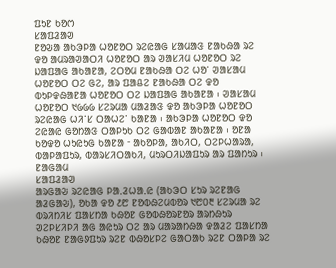ᱯᱩᱱ ᱠᱚᱬ
ᱥᱟᱯᱲᱟᱣ
ᱱᱚᱶᱟ ᱟᱠᱳᱞᱟ ᱦᱚᱱᱚᱛ ᱨᱮᱭᱟᱜ ᱥᱟᱢᱟᱝ ᱱᱟᱠᱷᱟ ᱨᱮ ᱫᱚ ᱟᱢᱨᱟᱣᱟᱛᱤ ᱦᱚᱱᱚᱛ ᱟᱨ ᱣᱟᱥᱤᱢ ᱦᱚᱱᱚᱛ ᱨᱮ ᱡᱟᱯᱟᱜ ᱟᱠᱟᱱᱟ, ᱮᱛᱚᱢ ᱱᱟᱠᱷᱟ ᱛᱮ ᱦᱚᱸ ᱣᱟᱥᱟᱢ ᱦᱚᱱᱚᱛ ᱛᱮ ᱜᱮ, ᱟᱨ ᱯᱟᱪᱮ ᱱᱟᱠᱷᱟ ᱛᱮ ᱫᱚ ᱵᱩᱞᱫᱷᱟᱱᱟ ᱦᱚᱱᱚᱛ ᱛᱮ ᱡᱟᱯᱟᱜ ᱟᱠᱟᱱᱟ ᱾ ᱣᱟᱥᱟᱢ ᱦᱚᱱᱚᱛ ᱑᱙᱙᱙ ᱥᱮᱨᱢᱟ ᱢᱟᱲᱟᱝ ᱫᱚ ᱟᱠᱳᱞᱟ ᱦᱚᱱᱚᱛ ᱨᱮᱭᱟᱜ ᱦᱤᱸᱥ ᱛᱟᱦᱮᱸ ᱠᱟᱱᱟ ᱾ ᱟᱠᱳᱞᱟ ᱦᱚᱱᱚᱛ ᱫᱚ ᱮᱭᱟᱭ ᱜᱚᱴᱟᱝ ᱛᱟᱞᱩᱠ ᱛᱮ ᱜᱟᱵᱟᱱ ᱟᱠᱟᱱᱟ ᱾ ᱚᱱᱟ ᱠᱚᱫᱚ ᱦᱩᱭᱩᱜ ᱠᱟᱱᱟ ᱼ ᱟᱠᱚᱞᱟ, ᱟᱠᱤᱛ, ᱛᱮᱞᱦᱟᱨᱟ, ᱵᱟᱞᱟᱯᱩᱨ, ᱵᱟᱨᱥᱤᱛᱟᱠᱤ, ᱢᱩᱨᱛᱤᱡᱟᱯᱩᱨ ᱟᱨ ᱯᱟᱴᱩᱨ ᱾
ᱱᱟᱜᱟᱢ
ᱥᱟᱯᱲᱟᱣ
ᱟᱨᱜᱟᱶ ᱨᱮᱭᱟᱜ ᱞᱟᱹᱲᱦᱟᱹᱭ (ᱟᱠᱳᱛ ᱥᱩᱨ ᱨᱮᱱᱟᱜ ᱟᱲᱜᱟᱶ), ᱚᱠᱟ ᱫᱚ ᱒᱘ ᱱᱚᱵᱷᱮᱢᱵᱚᱨ ᱑᱘᱐᱓ ᱥᱮᱨᱢᱟ ᱨᱮ ᱵᱨᱤᱴᱤᱥ ᱯᱟᱥᱴᱟ ᱠᱷᱚᱱ ᱜᱚᱵᱷᱚᱨᱱᱚᱨ ᱟᱨᱴᱷᱩᱨ ᱣᱮᱞᱥᱤᱞᱤ ᱟᱜ ᱟᱭᱩᱨ ᱛᱮ ᱟᱨ ᱢᱟᱨᱟᱴᱷᱟ ᱫᱟᱲᱮ ᱯᱟᱥᱴᱟ ᱠᱷᱚᱱ ᱱᱟᱜᱽᱯᱩᱨ ᱨᱮᱱ ᱵᱷᱚᱥᱞᱮ ᱜᱟᱛᱟᱠ ᱨᱮᱱ ᱛᱟᱞᱟ ᱨᱮ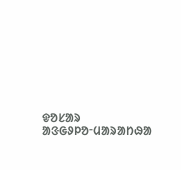ᱫᱚᱥᱟᱨ ᱟᱝᱜᱽᱞᱚᱼᱢᱟᱨᱟᱴᱷᱟ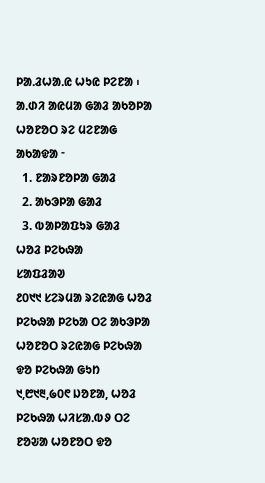ᱞᱟᱹᱲᱦᱟᱹᱭ ᱦᱩᱭ ᱞᱮᱱᱟ ᱾ ᱟᱹᱰᱤ ᱟᱭᱢᱟ ᱜᱟᱲ ᱟᱠᱚᱞᱟ ᱦᱚᱱᱚᱛ ᱨᱮ ᱢᱮᱱᱟᱜ ᱟᱠᱟᱫᱟ ᱼ
  1. ᱱᱟᱨᱱᱚᱞᱟ ᱜᱟᱲ
  2. ᱟᱠᱳᱞᱟ ᱜᱟᱲ
  3. ᱵᱟᱞᱟᱯᱩᱨ ᱜᱟᱲ
ᱦᱚᱲ ᱞᱮᱠᱷᱟ
ᱥᱟᱯᱲᱟᱣ
᱒᱐᱑᱑ ᱥᱮᱨᱢᱟ ᱨᱮᱭᱟᱜ ᱦᱚᱲ ᱞᱮᱠᱷᱟ ᱞᱮᱠᱟ ᱛᱮ ᱟᱠᱳᱞᱟ ᱦᱚᱱᱚᱛ ᱨᱮᱭᱟᱜ ᱞᱮᱠᱷᱟ ᱫᱚ ᱞᱮᱠᱷᱟ ᱜᱩᱴ ᱑,᱘᱑᱓,᱙᱐᱖ ᱡᱚᱱᱟ, ᱦᱚᱲ ᱞᱮᱠᱷᱟ ᱦᱤᱥᱟᱹᱵᱽ ᱛᱮ ᱱᱚᱶᱟ ᱦᱚᱱᱚᱛ ᱫᱚ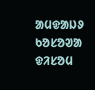ᱟᱢᱫᱟᱡᱽ ᱠᱚᱥᱚᱣᱟ ᱫᱤᱥᱚᱢ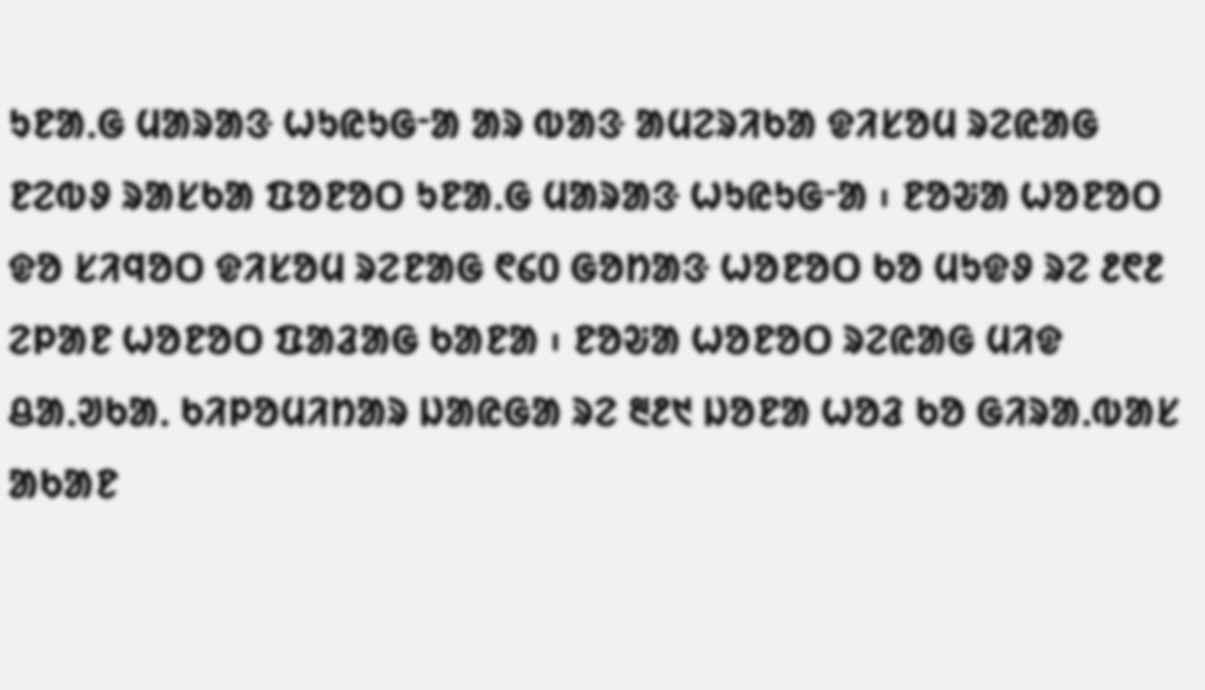ᱩᱱᱟᱹᱜ ᱢᱟᱨᱟᱝ ᱦᱩᱭᱩᱜᱼᱟ ᱟᱨ ᱵᱟᱝ ᱟᱢᱮᱨᱤᱠᱟ ᱫᱤᱥᱚᱢ ᱨᱮᱭᱟᱜ ᱱᱮᱵᱽ ᱨᱟᱥᱠᱟ ᱯᱚᱱᱚᱛ ᱩᱱᱟᱹᱜ ᱢᱟᱨᱟᱝ ᱦᱩᱭᱩᱜᱼᱟ ᱾ ᱱᱚᱶᱟ ᱦᱚᱱᱚᱛ ᱫᱚ ᱥᱤᱧᱚᱛ ᱫᱤᱥᱚᱢ ᱨᱮᱱᱟᱜ ᱖᱔᱐ ᱜᱚᱴᱟᱝ ᱦᱚᱱᱚᱛ ᱠᱚ ᱢᱩᱫᱽ ᱨᱮ ᱒᱖᱒ ᱮᱞᱟᱱ ᱦᱚᱱᱚᱛ ᱯᱟᱲᱟᱜ ᱠᱟᱱᱟ ᱾ ᱱᱚᱶᱟ ᱦᱚᱱᱚᱛ ᱨᱮᱭᱟᱜ ᱢᱤᱫ ᱪᱟᱹᱣᱠᱟᱹ ᱠᱤᱞᱚᱢᱤᱴᱟᱨ ᱡᱟᱭᱜᱟ ᱨᱮ ᱓᱒᱑ ᱡᱚᱱᱟ ᱦᱚᱲ ᱠᱚ ᱜᱤᱨᱟᱹᱵᱟᱥ ᱟᱠᱟᱱ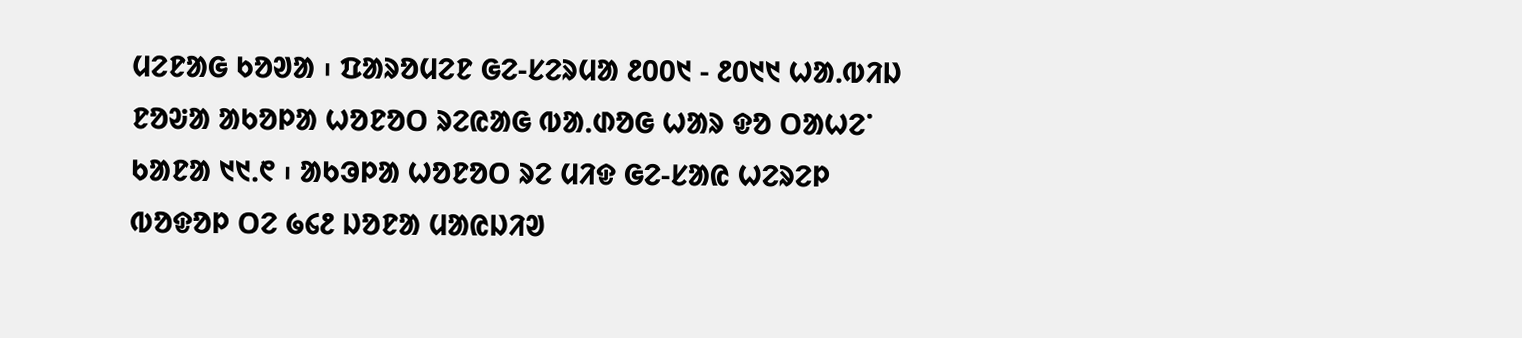ᱢᱮᱱᱟᱜ ᱠᱚᱣᱟ ᱾ ᱯᱟᱨᱚᱢᱮᱱ ᱜᱮ-ᱥᱮᱨᱢᱟ ᱒᱐᱐᱑ - ᱒᱐᱑᱑ ᱦᱟᱹᱵᱤᱡ ᱱᱚᱶᱟ ᱟᱠᱚᱞᱟ ᱦᱚᱱᱚᱛ ᱨᱮᱭᱟᱜ ᱵᱟᱹᱰᱚᱜ ᱦᱟᱨ ᱫᱚ ᱛᱟᱦᱮᱸ ᱠᱟᱱᱟ ᱑᱑ᱹ᱖ ᱾ ᱟᱠᱳᱞᱟ ᱦᱚᱱᱚᱛ ᱨᱮ ᱢᱤᱫ ᱜᱮ-ᱥᱟᱭ ᱦᱮᱨᱮᱞ ᱵᱚᱫᱚᱞ ᱛᱮ ᱙᱔᱒ ᱡᱚᱱᱟ ᱢᱟᱭᱡᱤᱣ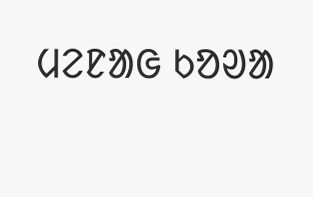ᱢᱮᱱᱟᱜ ᱠᱚᱣᱟ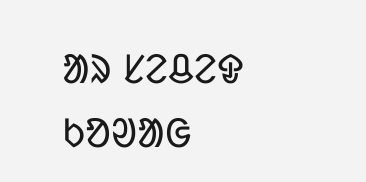ᱟᱨ ᱥᱮᱪᱮᱫ ᱠᱚᱣᱟᱜ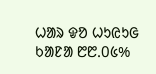ᱦᱟᱨ ᱫᱚ ᱦᱩᱭᱩᱜ ᱠᱟᱱᱟ ᱘᱘ᱹ᱐᱕%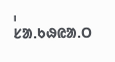᱾
ᱥᱟᱹᱠᱷᱭᱟᱹᱛ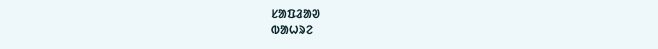ᱥᱟᱯᱲᱟᱣ
ᱵᱟᱦᱨᱮ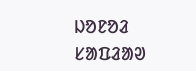ᱡᱚᱱᱚᱲ
ᱥᱟᱯᱲᱟᱣ